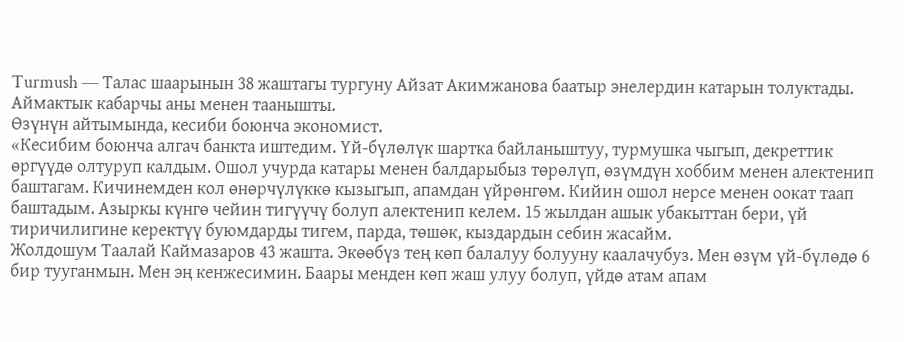Turmush — Талас шаарынын 38 жаштагы тургуну Айзат Акимжанова баатыр энелердин катарын толуктады. Аймактык кабарчы аны менен таанышты.
Өзүнүн айтымында, кесиби боюнча экономист.
«Кесибим боюнча алгач банкта иштедим. Үй-бүлөлүк шартка байланыштуу, турмушка чыгып, декреттик өргүүдө олтуруп калдым. Ошол учурда катары менен балдарыбыз төрөлүп, өзүмдүн хоббим менен алектенип баштагам. Кичинемден кол өнөрчүлүккө кызыгып, апамдан үйрөнгөм. Кийин ошол нерсе менен оокат таап баштадым. Азыркы күнгө чейин тигүүчү болуп алектенип келем. 15 жылдан ашык убакыттан бери, үй тиричилигине керектүү буюмдарды тигем, парда, төшөк, кыздардын себин жасайм.
Жолдошум Таалай Каймазаров 43 жашта. Экөөбүз тең көп балалуу болууну каалачубуз. Мен өзүм үй-бүлөдө 6 бир тууганмын. Мен эң кенжесимин. Баары менден көп жаш улуу болуп, үйдө атам апам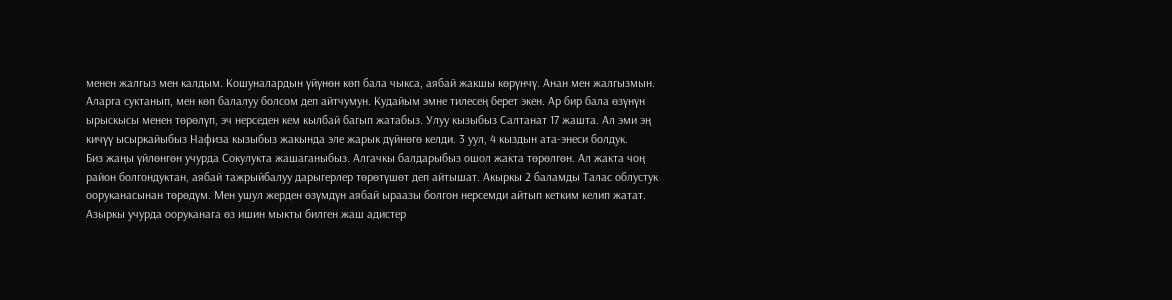менен жалгыз мен калдым. Кошуналардын үйүнөн көп бала чыкса, аябай жакшы көрүнчү. Анан мен жалгызмын. Аларга суктанып, мен көп балалуу болсом деп айтчумун. Кудайым эмне тилесең берет экен. Ар бир бала өзүнүн ырыскысы менен төрөлүп, эч нерседен кем кылбай багып жатабыз. Улуу кызыбыз Салтанат 17 жашта. Ал эми эң кичүү ысыркайыбыз Нафиза кызыбыз жакында эле жарык дүйнөгө келди. 3 уул, 4 кыздын ата-энеси болдук.
Биз жаңы үйлөнгөн учурда Сокулукта жашаганыбыз. Алгачкы балдарыбыз ошол жакта төрөлгөн. Ал жакта чоң район болгондуктан, аябай тажрыйбалуу дарыгерлер төрөтүшөт деп айтышат. Акыркы 2 баламды Талас облустук ооруканасынан төрөдүм. Мен ушул жерден өзүмдүн аябай ыраазы болгон нерсемди айтып кетким келип жатат. Азыркы учурда ооруканага өз ишин мыкты билген жаш адистер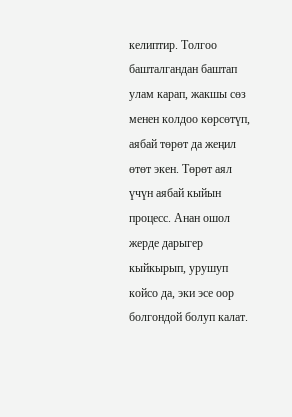келиптир. Толгоо башталгандан баштап улам карап, жакшы сөз менен колдоо көрсөтүп, аябай төрөт да жеңил өтөт экен. Төрөт аял үчүн аябай кыйын процесс. Анан ошол жерде дарыгер кыйкырып, урушуп койсо да, эки эсе оор болгондой болуп калат.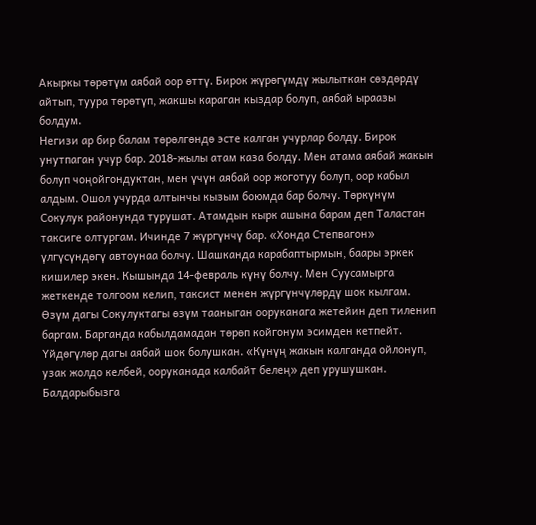Акыркы төрөтүм аябай оор өттү. Бирок жүрөгүмдү жылыткан сөздөрдү айтып, туура төрөтүп, жакшы караган кыздар болуп, аябай ыраазы болдум.
Негизи ар бир балам төрөлгөндө эсте калган учурлар болду. Бирок унутпаган учур бар. 2018-жылы атам каза болду. Мен атама аябай жакын болуп чоңойгондуктан, мен үчүн аябай оор жоготуу болуп, оор кабыл алдым. Ошол учурда алтынчы кызым боюмда бар болчу. Төркүнүм Сокулук районунда турушат. Атамдын кырк ашына барам деп Таластан таксиге олтургам. Ичинде 7 жүргүнчү бар. «Хонда Степвагон» үлгүсүндөгү автоунаа болчу. Шашканда карабаптырмын, баары эркек кишилер экен. Кышында 14-февраль күнү болчу. Мен Суусамырга жеткенде толгоом келип, таксист менен жүргүнчүлөрдү шок кылгам. Өзүм дагы Сокулуктагы өзүм тааныган ооруканага жетейин деп тиленип баргам. Барганда кабылдамадан төрөп койгонум эсимден кетпейт. Үйдөгүлөр дагы аябай шок болушкан. «Күнүң жакын калганда ойлонуп, узак жолдо келбей, ооруканада калбайт белең» деп урушушкан.
Балдарыбызга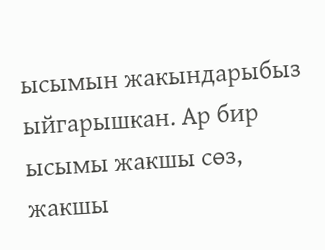ысымын жакындарыбыз ыйгарышкан. Ар бир ысымы жакшы сөз, жакшы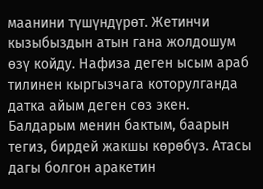маанини түшүндүрөт. Жетинчи кызыбыздын атын гана жолдошум өзү койду. Нафиза деген ысым араб тилинен кыргызчага которулганда датка айым деген сөз экен.
Балдарым менин бактым, баарын тегиз, бирдей жакшы көрөбүз. Атасы дагы болгон аракетин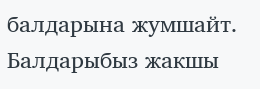балдарына жумшайт. Балдарыбыз жакшы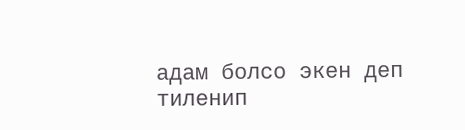адам болсо экен деп тиленип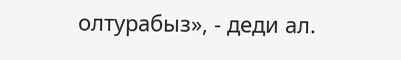олтурабыз», - деди ал.